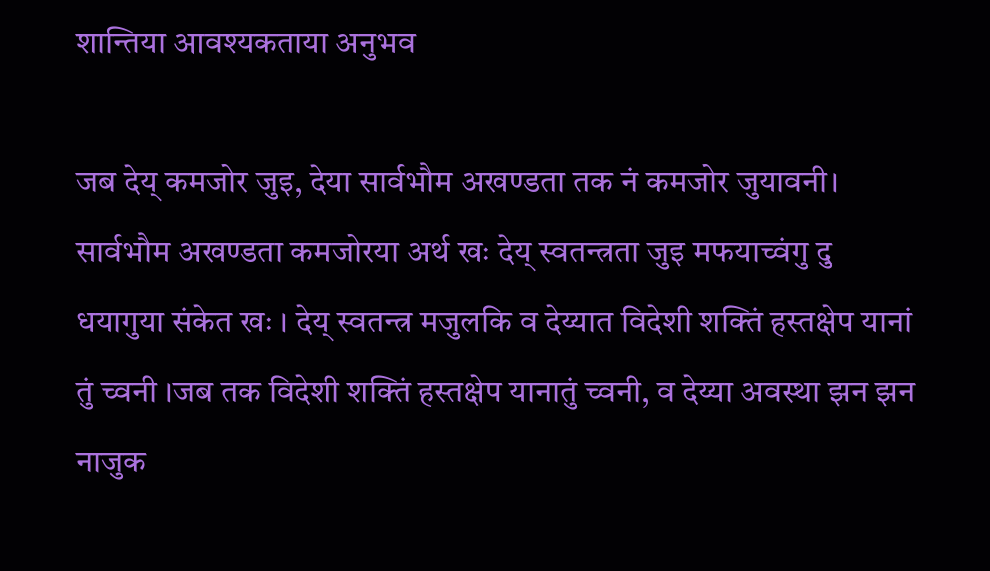शान्तिया आवश्यकताया अनुभव

जब देय् कमजोर जुइ, देया सार्वभौम अखण्डता तक नं कमजोर जुयावनी। सार्वभौम अखण्डता कमजोरया अर्थ खः देय् स्वतन्त्रता जुइ मफयाच्वंगु दु धयागुया संकेत खः । देय् स्वतन्त्र मजुलकि व देय्यात विदेशी शक्तिं हस्तक्षेप यानां तुं च्वनी ।जब तक विदेशी शक्तिं हस्तक्षेप यानातुं च्वनी, व देय्या अवस्था झन झन नाजुक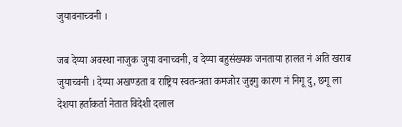जुयावनाच्वनी ।

जब देय्या अवस्था नाजुक जुया वनाच्वनी, व देय्या बहुसंख्यक जनताया हालत नं अति खराब जुयाच्वनी । देय्या अखण्डता व राष्ट्रिय स्वतन्त्रता कमजोर जुइगु कारण नं निगू दु, छगू ला देशया हर्ताकर्ता नेतात विदेशी दलाल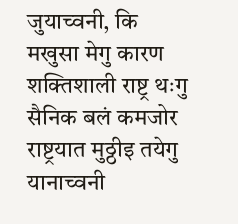जुयाच्वनी, कि मखुसा मेगु कारण शक्तिशाली राष्ट्र थःगु सैनिक बलं कमजोर राष्ट्रयात मुठ्ठीइ तयेगु यानाच्वनी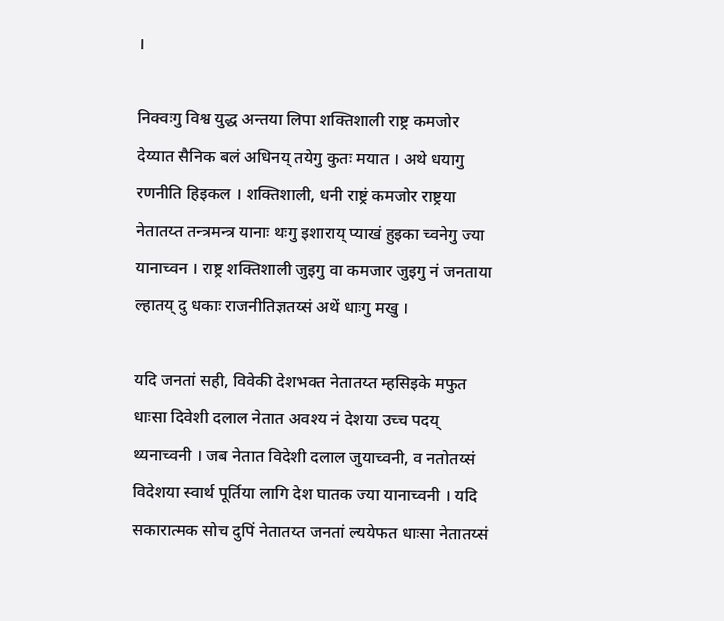।

निक्वःगु विश्व युद्ध अन्तया लिपा शक्तिशाली राष्ट्र कमजोर देय्यात सैनिक बलं अधिनय् तयेगु कुतः मयात । अथे धयागु रणनीति हिइकल । शक्तिशाली, धनी राष्ट्रं कमजोर राष्ट्रया नेतातय्त तन्त्रमन्त्र यानाः थःगु इशाराय् प्याखं हुइका च्वनेगु ज्या यानाच्वन । राष्ट्र शक्तिशाली जुइगु वा कमजार जुइगु नं जनताया ल्हातय् दु धकाः राजनीतिज्ञतय्सं अथें धाःगु मखु ।

यदि जनतां सही, विवेकी देशभक्त नेतातय्त म्हसिइके मफुत धाःसा दिवेशी दलाल नेतात अवश्य नं देशया उच्च पदय् थ्यनाच्वनी । जब नेतात विदेशी दलाल जुयाच्वनी, व नतोतय्सं विदेशया स्वार्थ पूर्तिया लागि देश घातक ज्या यानाच्वनी । यदि सकारात्मक सोच दुपिं नेतातय्त जनतां ल्ययेफत धाःसा नेतातय्सं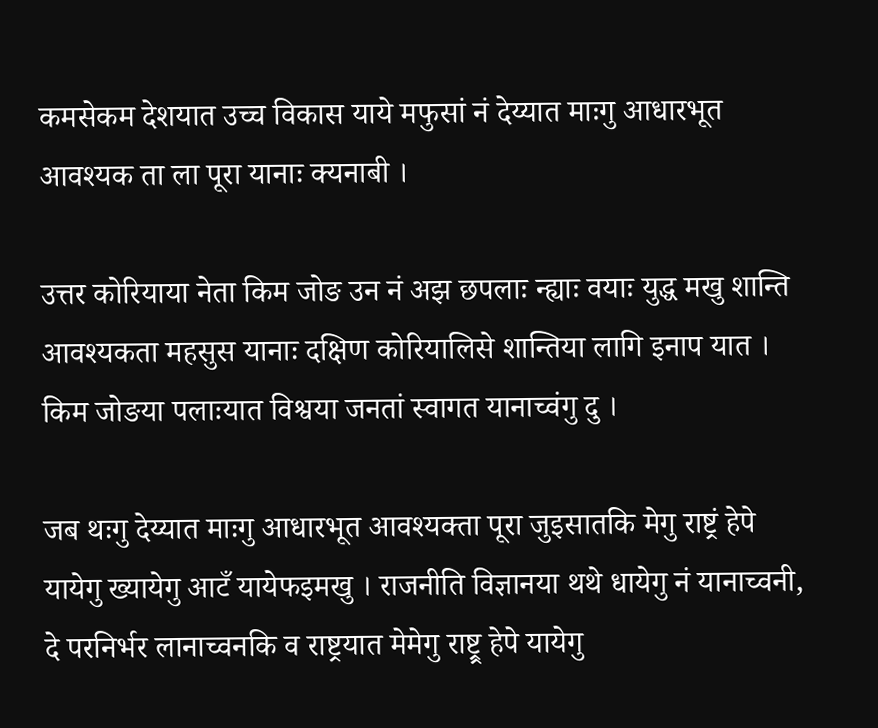कमसेकम देशयात उच्च विकास याये मफुसां नं देय्यात माःगु आधारभूत आवश्यक ता ला पूरा यानाः क्यनाबी ।

उत्तर कोरियाया नेता किम जोङ उन नं अझ छपलाः न्ह्याः वयाः युद्ध मखु शान्ति आवश्यकता महसुस यानाः दक्षिण कोरियालिसे शान्तिया लागि इनाप यात । किम जोङया पलाःयात विश्वया जनतां स्वागत यानाच्वंगु दु ।

जब थःगु देय्यात माःगु आधारभूत आवश्यक्ता पूरा जुइसातकि मेगु राष्ट्रं हेपे यायेगु ख्यायेगु आटँ यायेफइमखु । राजनीति विज्ञानया थथे धायेगु नं यानाच्वनी, दे परनिर्भर लानाच्वनकि व राष्ट्रयात मेमेगु राष्ट्र्र हेपे यायेगु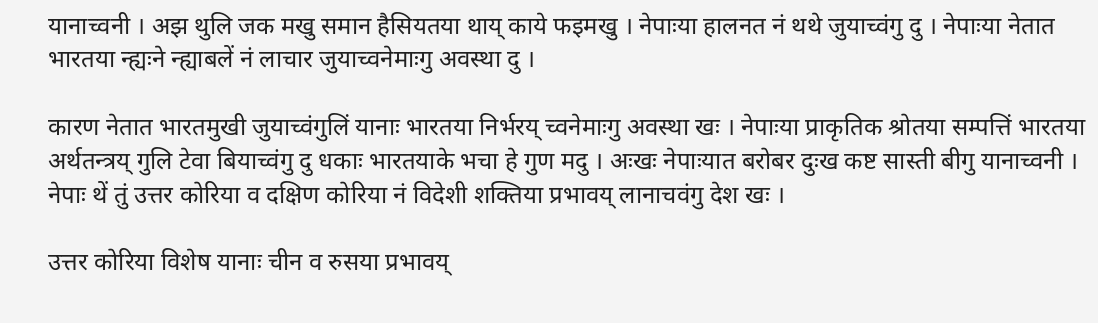यानाच्वनी । अझ थुलि जक मखु समान हैसियतया थाय् काये फइमखु । नेपाःया हालनत नं थथे जुयाच्वंगु दु । नेपाःया नेतात भारतया न्ह्यःने न्ह्याबलें नं लाचार जुयाच्वनेमाःगु अवस्था दु ।

कारण नेतात भारतमुखी जुयाच्वंगुलिं यानाः भारतया निर्भरय् च्वनेमाःगु अवस्था खः । नेपाःया प्राकृतिक श्रोतया सम्पत्तिं भारतया अर्थतन्त्रय् गुलि टेवा बियाच्वंगु दु धकाः भारतयाके भचा हे गुण मदु । अःखः नेपाःयात बरोबर दुःख कष्ट सास्ती बीगु यानाच्वनी । नेपाः थें तुं उत्तर कोरिया व दक्षिण कोरिया नं विदेशी शक्तिया प्रभावय् लानाचवंगु देश खः ।

उत्तर कोरिया विशेष यानाः चीन व रुसया प्रभावय्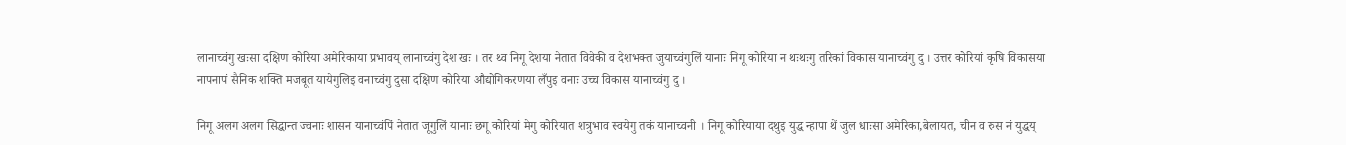लानाच्वंगु खःसा दक्षिण कोरिया अमेरिकाया प्रभावय् लानाच्वंगु देश खः । तर थ्व निगू देशया नेतात विवेकी व देशभक्त जुयाच्वंगुलिं यानाः निगू कोरिया न थःथःगु तरिकां विकास यानाच्वंगु दु । उत्तर कोरियां कृषि विकासया नापनापं सैनिक शक्ति मजबूत यायेगुलिइ वनाच्वंगु दुसा दक्षिण कोरिया औद्योगिकरणया लँपुइ वनाः उच्च विकास यानाच्वंगु दु ।

निगू अलग अलग सिद्धान्त ज्वनाः शासन यानाच्वंपिं नेतात जूगुलिं यानाः छगू कोरियां मेगु कोरियात शत्रुभाव स्वयेगु तकं यानाच्वनी । निगू कोरियाया दथुइ युद्ध न्हापा थें जुल धाःसा अमेरिका,बेलायत, चीन व रुस नं युद्धय्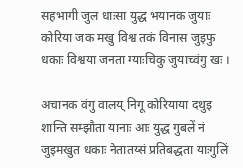सहभागी जुल धाःसा युद्ध भयानक जुयाः कोरिया जक मखु विश्व तकं विनास जुइफु धकाः विश्वया जनता ग्याःचिकु जुयाच्वंगु खः ।

अचानक वंगु वालय् निगू कोरियाया दथुइ शान्ति सम्झौता यानाः आः युद्ध गुबलें नं जुइमखुत धकाः नेतातय्सं प्रतिबद्धता याःगुलिं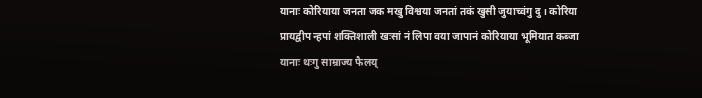यानाः कोरियाया जनता जक मखु विश्वया जनतां तकं खुसी जुयाच्वंगु दु । कोरिया प्रायद्वीप न्हपां शक्तिशाली खःसां नं लिपा वया जापानं कोरियाया भूमियात कब्जा यानाः थःगु साम्राज्य फैलय्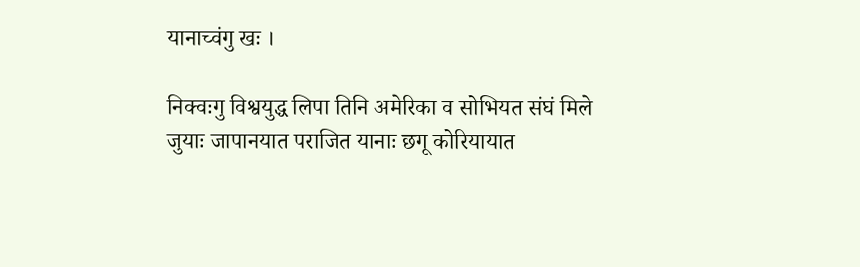यानाच्वंगु खः ।

निक्वःगु विश्वयुद्ध लिपा तिनि अमेरिका व सोभियत संघं मिले जुयाः जापानयात पराजित यानाः छगू कोरियायात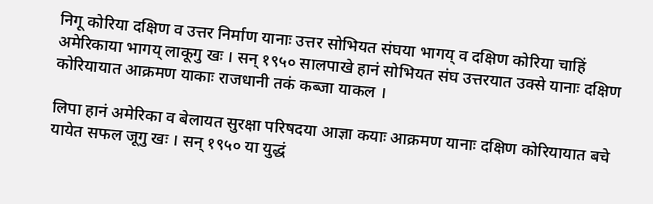निगू कोरिया दक्षिण व उत्तर निर्माण यानाः उत्तर सोभियत संघया भागय् व दक्षिण कोरिया चाहिं अमेरिकाया भागय् लाकूगु खः । सन् १९५० सालपाखे हानं सोभियत संघ उत्तरयात उक्से यानाः दक्षिण कोरियायात आक्रमण याकाः राजधानी तकं कब्जा याकल ।

लिपा हानं अमेरिका व बेलायत सुरक्षा परिषदया आज्ञा कयाः आक्रमण यानाः दक्षिण कोरियायात बचे यायेत सफल जूगु खः । सन् १९५० या युद्धं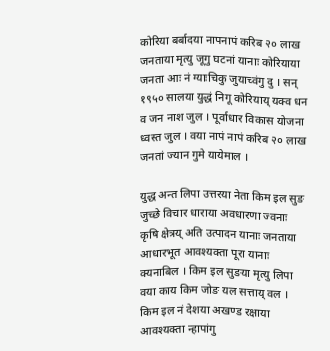कोरिया बर्बादया नापनापं करिब २० लाख जनताया मृत्यु जूगु घटनां यानाः कोरियाया जनता आः नं ग्याःचिकु जुयाच्वंगु दु । सन् १९५० सालया युद्धं निगू कोरियाय् यक्व धन व जन नाश जुल । पूर्वाधार विकास योजना ध्वस्त जुल । वया नापं नापं करिब २० लाख जनतां ज्यान गुमे यायेमाल ।

युद्ध अन्त लिपा उत्तरया नेता किम इल सुङ जुच्छे विचार धाराया अवधारणा ज्वनाः कृषि क्षेत्रय् अति उत्पादन यानाः जनताया आधारभूत आवश्यक्ता पूरा यानाः क्यनाबिल । किम इल सुङया मृत्यु लिपा वया काय किम जोङ यल सत्ताय् वल । किम इल नं देशया अखण्ड रक्षाया आवश्यक्ता न्हापांगु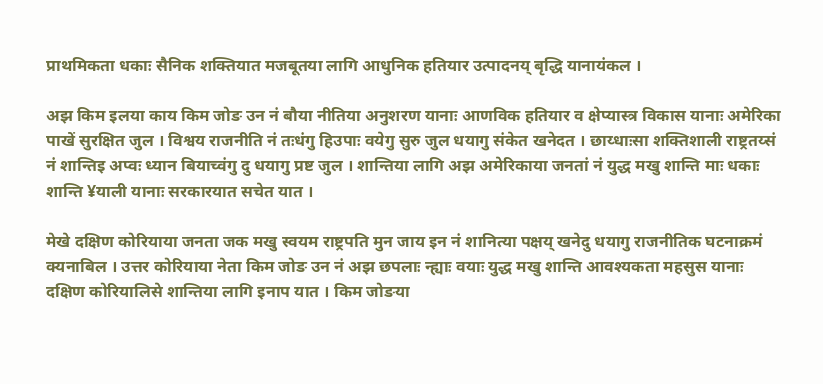प्राथमिकता धकाः सैनिक शक्तियात मजबूतया लागि आधुनिक हतियार उत्पादनय् बृद्धि यानायंकल ।

अझ किम इलया काय किम जोङ उन नं बौया नीतिया अनुशरण यानाः आणविक हतियार व क्षेप्यास्त्र विकास यानाः अमेरिका पाखें सुरक्षित जुल । विश्वय राजनीति नं तःधंगु हिउपाः वयेगु सुरु जुल धयागु संकेत खनेदत । छाय्धाःसा शक्तिशाली राष्ट्रतय्सं नं शान्तिइ अप्वः ध्यान बियाच्वंगु दु धयागु प्रष्ट जुल । शान्तिया लागि अझ अमेरिकाया जनतां नं युद्ध मखु शान्ति माः धकाः शान्ति ¥याली यानाः सरकारयात सचेत यात ।

मेखे दक्षिण कोरियाया जनता जक मखु स्वयम राष्ट्रपति मुन जाय इन नं शानित्या पक्षय् खनेदु धयागु राजनीतिक घटनाक्रमं क्यनाबिल । उत्तर कोरियाया नेता किम जोङ उन नं अझ छपलाः न्ह्याः वयाः युद्ध मखु शान्ति आवश्यकता महसुस यानाः दक्षिण कोरियालिसे शान्तिया लागि इनाप यात । किम जोङया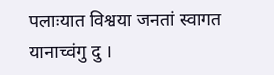पलाःयात विश्वया जनतां स्वागत यानाच्वंगु दु ।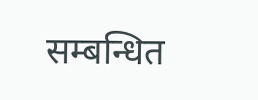सम्बन्धित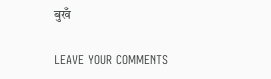बुखँ

LEAVE YOUR COMMENTS